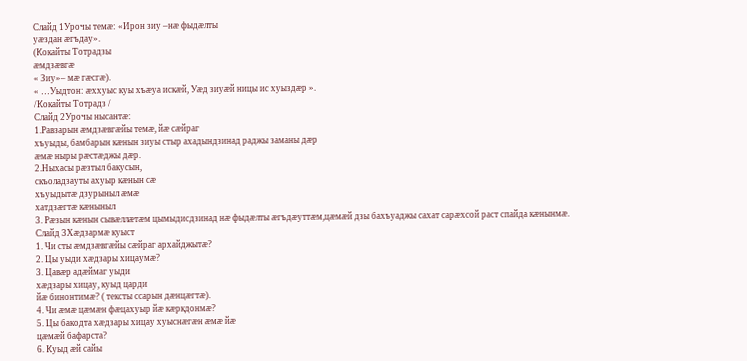Слайд 1Урочы темæ: «Ирон зиу –нæ фыдæлты
уæздан æгъдау».
(Кокайты Тотрадзы
æмдзæвгæ
« Зиу»– мæ гæсгæ).
« …Уыдтон: æххуыс куы хъæуа искæй, Уæд зиуæй ницы ис хуыздæр ».
/Кокайты Тотрадз /
Слайд 2Урочы нысантæ:
1.Равзарын æмдзæвгæйы темæ, йæ сæйраг
хъуыды, бамбарын кæнын зиуы стыр ахадындзинад раджы заманы дæр
æмæ ныры рæстæджы дæр.
2.Ныхасы рæзтыл бакусын,
скъоладзауты ахуыр кæнын сæ
хъуыдытæ дзурыныл æмæ
хатдзæгтæ кæныныл
3. Рæзын кæнын сывæллæтæм цымыдисдзинад нæ фыдæлты æгъдæуттæм,цæмæй дзы бахъуаджы сахат сарæхсой раст спайда кæнынмæ.
Слайд 3Хæдзармæ куыст
1. Чи сты æмдзæвгæйы сæйраг архайджытæ?
2. Цы уыди хæдзары хицаумæ?
3. Цавæр адæймаг уыди
хæдзары хицау, куыд царди
йæ бинонтимæ? ( тексты ссарын дæнцæгтæ).
4. Чи æмæ цæмæн фæцахуыр йæ кæркдонмæ?
5. Цы бакодта хæдзары хицау хуыснæгæн æмæ йæ
цæмæй бафарста?
6. Куыд æй сайы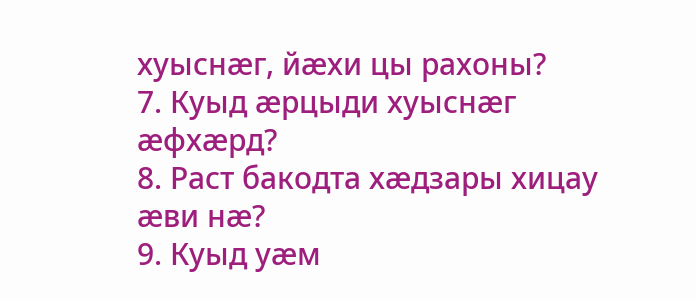хуыснæг, йæхи цы рахоны?
7. Куыд æрцыди хуыснæг æфхæрд?
8. Раст бакодта хæдзары хицау æви нæ?
9. Куыд уæм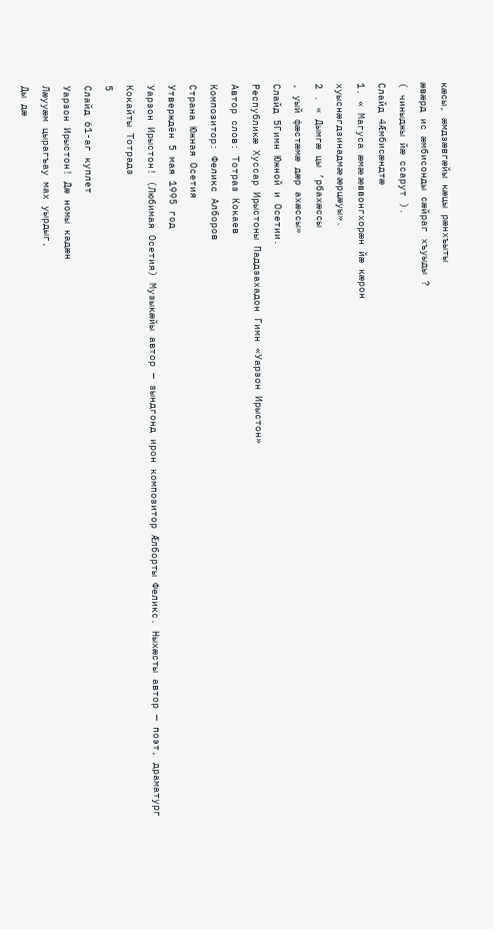кæсы, æмдзæвгæйы кæцы рæнхъыты
æвæрд ис æмбисонды сæйраг хъуыды ?
( чиныджы йæ ссарут ).
Слайд 4Æмбисæндтæ
1. « Магуса æмæ æввонгхорæн йæ кæрон
хуыснæгдзинадмæ æрцæуы».
2 . « Дымгæ цы ’рбахæссы
, уый фæстæмæ дæр ахæссы»
Слайд 5Гимн Южной и Осетии.
Республикæ Хуссар Ирыстоны Паддзахадон Гимн «Уарзон Ирыстон»
Автор слов: Тотраз Кокаев
Композитор: Феликс Алборов
Страна Южная Осетия
Утверждён 5 мая 1995 год
Уарзон Ирыстон! (Любимая Осетия) Музыкæйы автор — зындгонд ирон композитор Æлборты Феликс. Ныхæсты автор — поэт, драматург Кокайты Тотрадз
5
Слайд 61-аг куплет
Уарзон Ирыстон! Дæ номы кадæн
Лæууæм цырагъау мах уырдыг,
Ды дæ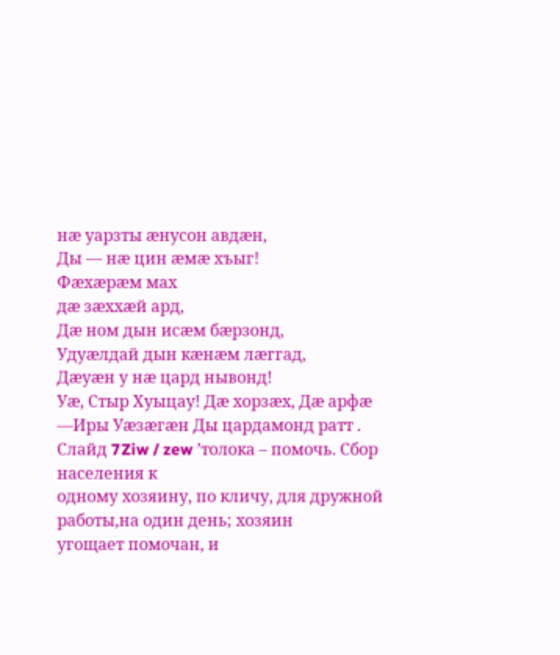нæ уарзты æнусон авдæн,
Ды — нæ цин æмæ хъыг!
Фæхæрæм мах
дæ зæххæй ард,
Дæ ном дын исæм бæрзонд,
Удуæлдай дын кæнæм лæггад,
Дæуæн у нæ цард нывонд!
Уæ, Стыр Хуыцау! Дæ хорзæх, Дæ арфæ —Иры Уæзæгæн Ды цардамонд ратт .
Слайд 7Ziw / zew ’толока – помочь. Сбор населения к
одному хозяину, по кличу, для дружной работы,на один день; хозяин
угощает помочан, и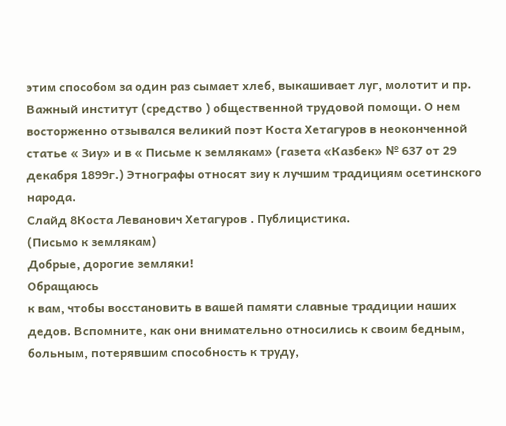этим способом за один раз сымает хлеб, выкашивает луг, молотит и пр.
Важный институт (средство ) общественной трудовой помощи. О нем восторженно отзывался великий поэт Коста Хетагуров в неоконченной статье « Зиу» и в « Письме к землякам» (газета «Казбек» № 637 от 29 декабря 1899г.) Этнографы относят зиу к лучшим традициям осетинского народа.
Слайд 8Коста Леванович Хетагуров . Публицистика.
(Письмо к землякам)
Добрые, дорогие земляки!
Обращаюсь
к вам, чтобы восстановить в вашей памяти славные традиции наших
дедов. Вспомните, как они внимательно относились к своим бедным, больным, потерявшим способность к труду,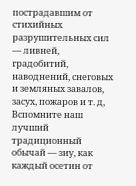пострадавшим от стихийных разрушительных сил — ливней, градобитий, наводнений, снеговых и земляных завалов, засух, пожаров и т. д, Вспомните наш лучший традиционный обычай — зиу, как каждый осетин от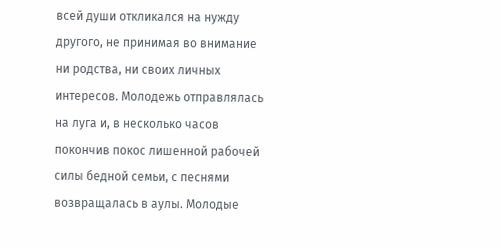всей души откликался на нужду другого, не принимая во внимание ни родства, ни своих личных интересов. Молодежь отправлялась на луга и, в несколько часов покончив покос лишенной рабочей силы бедной семьи, с песнями возвращалась в аулы. Молодые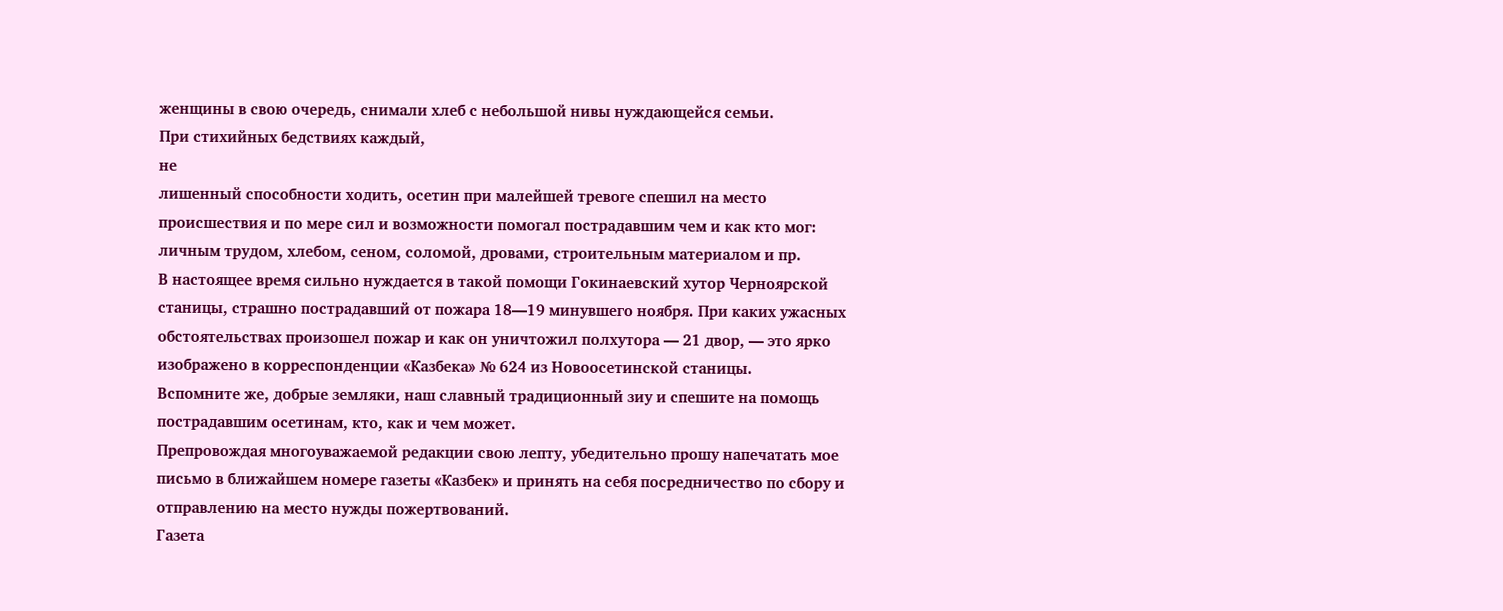женщины в свою очередь, снимали хлеб с небольшой нивы нуждающейся семьи.
При стихийных бедствиях каждый,
не
лишенный способности ходить, осетин при малейшей тревоге спешил на место происшествия и по мере сил и возможности помогал пострадавшим чем и как кто мог: личным трудом, хлебом, сеном, соломой, дровами, строительным материалом и пр.
В настоящее время сильно нуждается в такой помощи Гокинаевский хутор Черноярской станицы, страшно пострадавший от пожара 18—19 минувшего ноября. При каких ужасных обстоятельствах произошел пожар и как он уничтожил полхутора — 21 двор, — это ярко изображено в корреспонденции «Казбека» № 624 из Новоосетинской станицы.
Вспомните же, добрые земляки, наш славный традиционный зиу и спешите на помощь пострадавшим осетинам, кто, как и чем может.
Препровождая многоуважаемой редакции свою лепту, убедительно прошу напечатать мое письмо в ближайшем номере газеты «Казбек» и принять на себя посредничество по сбору и отправлению на место нужды пожертвований.
Газета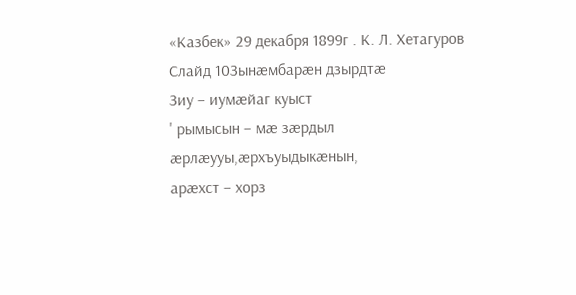«Казбек» 29 декабря 1899г . К. Л. Хетагуров
Слайд 10Зынæмбарæн дзырдтæ
Зиу – иумæйаг куыст
' рымысын – мæ зæрдыл
æрлæууы,æрхъуыдыкæнын,
арæхст – хорз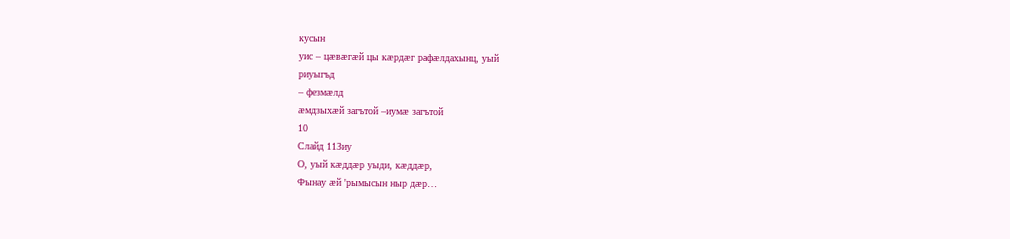кусын
уис – цæвæгæй цы кæрдæг рафæлдахынц, уый
риуыгъд
– фезмæлд
æмдзыхæй загътой –иумæ загътой
10
Слайд 11Зиу
О, уый кæддæр уыди, кæддæр,
Фынау æй 'рымысын ныр дæр…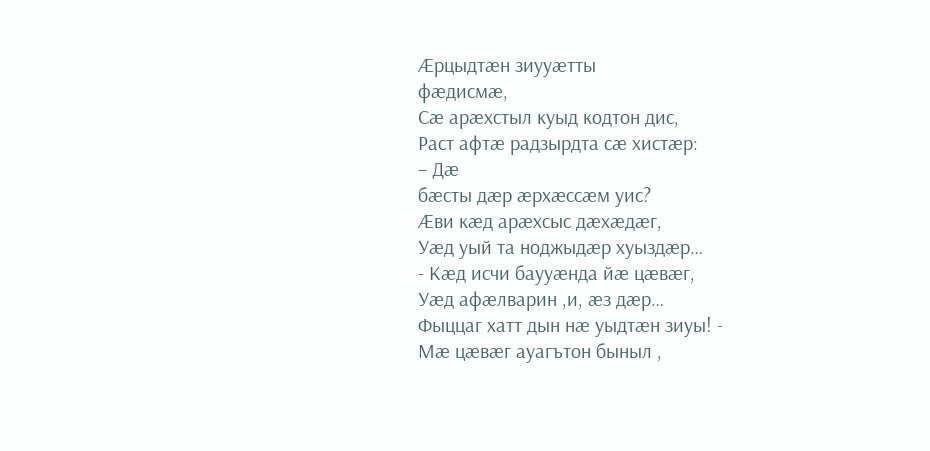Æрцыдтæн зиууæтты
фæдисмæ,
Сæ арæхстыл куыд кодтон дис,
Раст афтæ радзырдта сæ хистæр:
– Дæ
бæсты дæр æрхæссæм уис?
Æви кæд арæхсыс дæхæдæг,
Уæд уый та ноджыдæр хуыздæр…
- Кæд исчи баууæнда йæ цæвæг,
Уæд афæлварин ,и, æз дæр…
Фыццаг хатт дын нæ уыдтæн зиуы! -
Мæ цæвæг ауагътон быныл ,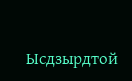Ысдзырдтой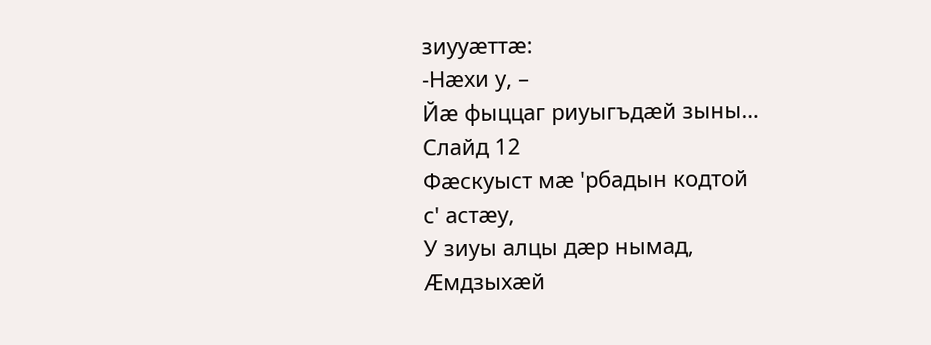зиууæттæ:
-Нæхи у, –
Йæ фыццаг риуыгъдæй зыны…
Слайд 12
Фæскуыст мæ 'рбадын кодтой
с' астæу,
У зиуы алцы дæр нымад,
Æмдзыхæй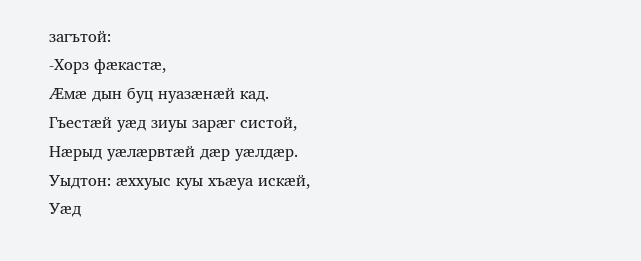загътой:
-Хорз фæкастæ,
Æмæ дын буц нуазæнæй кад.
Гъестæй уæд зиуы зарæг систой,
Нæрыд уæлæрвтæй дæр уæлдæр.
Уыдтон: æххуыс куы хъæуа искæй,
Уæд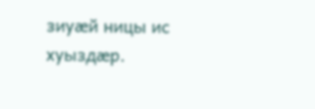зиуæй ницы ис хуыздæр.